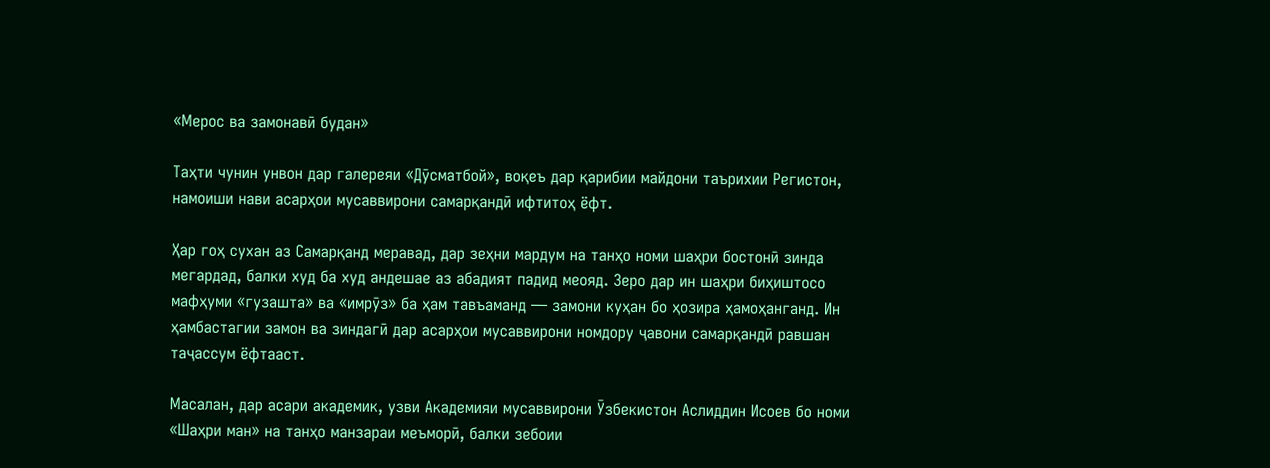«Мерос ва замонавӣ будан»

Таҳти чунин унвон дар галереяи «Дӯсматбой», воқеъ дар қарибии майдони таърихии Регистон, намоиши нави асарҳои мусаввирони самарқандӣ ифтитоҳ ёфт.

Ҳар гоҳ сухан аз Самарқанд меравад, дар зеҳни мардум на танҳо номи шаҳри бостонӣ зинда мегардад, балки худ ба худ андешае аз абадият падид меояд. Зеро дар ин шаҳри биҳиштосо мафҳуми «гузашта» ва «имрӯз» ба ҳам тавъаманд — замони куҳан бо ҳозира ҳамоҳанганд. Ин ҳамбастагии замон ва зиндагӣ дар асарҳои мусаввирони номдору ҷавони самарқандӣ равшан таҷассум ёфтааст.

Масалан, дар асари академик, узви Академияи мусаввирони Ӯзбекистон Аслиддин Исоев бо номи «Шаҳри ман» на танҳо манзараи меъморӣ, балки зебоии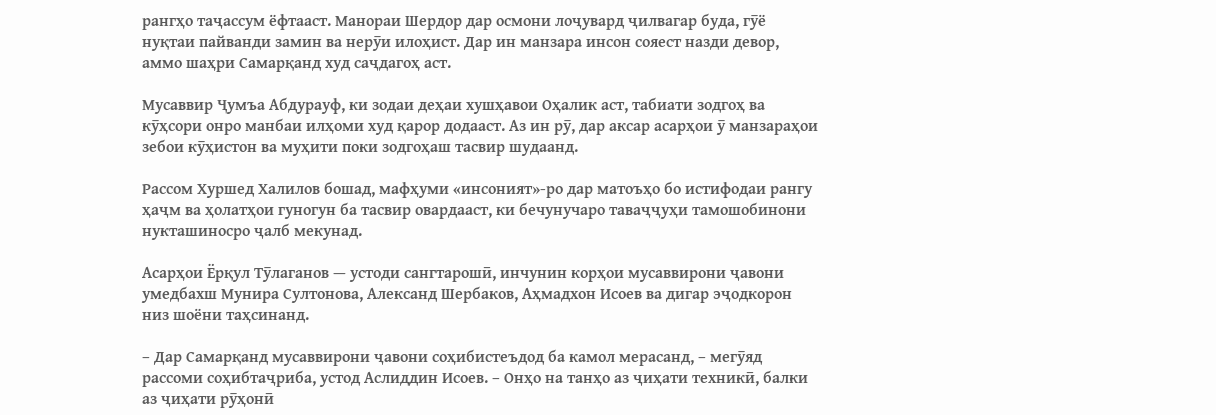рангҳо таҷассум ёфтааст. Манораи Шердор дар осмони лоҷувард ҷилвагар буда, гӯё нуқтаи пайванди замин ва нерӯи илоҳист. Дар ин манзара инсон сояест назди девор, аммо шаҳри Самарқанд худ саҷдагоҳ аст.

Мусаввир Ҷумъа Абдурауф, ки зодаи деҳаи хушҳавои Оҳалик аст, табиати зодгоҳ ва кӯҳсори онро манбаи илҳоми худ қарор додааст. Аз ин рӯ, дар аксар асарҳои ӯ манзараҳои зебои кӯҳистон ва муҳити поки зодгоҳаш тасвир шудаанд.

Рассом Хуршед Халилов бошад, мафҳуми «инсоният»-ро дар матоъҳо бо истифодаи рангу ҳаҷм ва ҳолатҳои гуногун ба тасвир овардааст, ки бечунучаро таваҷҷуҳи тамошобинони нукташиносро ҷалб мекунад.

Асарҳои Ёрқул Тӯлаганов — устоди сангтарошӣ, инчунин корҳои мусаввирони ҷавони умедбахш Мунира Султонова, Александ Шербаков, Аҳмадхон Исоев ва дигар эҷодкорон низ шоёни таҳсинанд.

– Дар Самарқанд мусаввирони ҷавони соҳибистеъдод ба камол мерасанд, – мегӯяд рассоми соҳибтаҷриба, устод Аслиддин Исоев. – Онҳо на танҳо аз ҷиҳати техникӣ, балки аз ҷиҳати рӯҳонӣ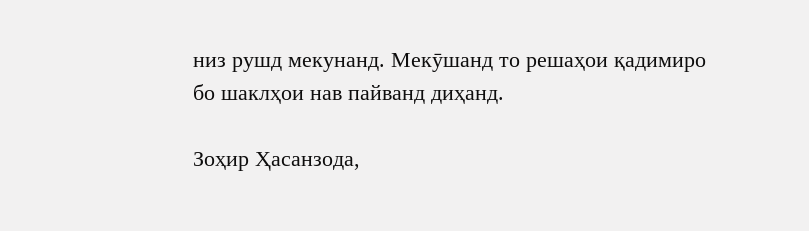низ рушд мекунанд. Мекӯшанд то решаҳои қадимиро бо шаклҳои нав пайванд диҳанд.

Зоҳир Ҳасанзода,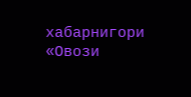хабарнигори «Овози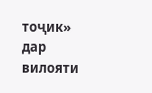тоҷик» дар вилояти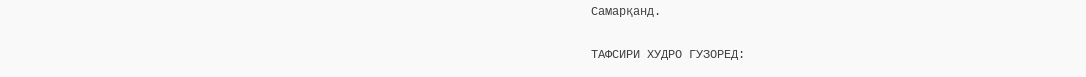Самарқанд.

ТАФСИРИ ХУДРО ГУЗОРЕД: